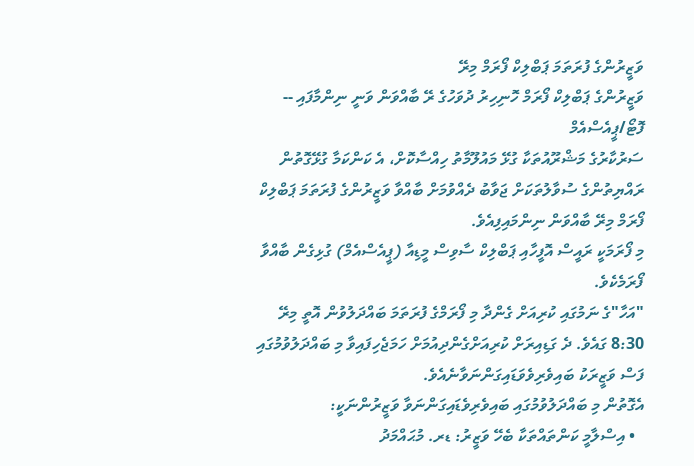ވަޒީރުންގެ ފުރަތަމަ ޕަބްލިކް ފޯރަމް މިރޭ
ވަޒީރުންގެ ޕަބްލިކް ފޯރަމް ހޮނިހިރު ދުވަހުގެ ރޭ ބާއްވަން ވަނީ ނިންމާފައި -- ފޮޓޯ/ޕީއެސްއެމް
ސަރުކާރުގެ މަޝްރޫއުތަކާ ގުޅޭ މައުލޫމާތު ހިއްސާކޮށް، އެ ކަންކަމާ ގުޅޭގޮތުން ރައްޔިތުންގެ ސުވާލުތަކަށް ޖަވާބު ދެއްވުމަށް ބާއްވާ ވަޒީރުންގެ ފުރަތަމަ ޕަބްލިކް ފޯރަމް މިރޭ ބާއްވަން ނިންމައިފިއެވެ.
މި ފޯރަމަކީ ރައީސް އޮފީހާއި ޕަބްލިކް ސާވިސް މީޑިއާ (ޕީއެސްއެމް) ގުޅިގެން ބާއްވާ ފޯރަމެކެވެ.
"އަހާ"ގެ ނަމުގައި ކުރިއަށް ގެންދާ މި ފޯރަމްގެ ފުރަތަމަ ބައްދަލުވުން އޮތީ މިރޭ 8:30 ގައެވެ. ދެ ގަޑިއިރަށް ކުރިއަށްގެންދިއުމަށް ހަމަޖެހިފައިވާ މި ބައްދަލުވުމުގައި ފަސް ވަޒީރަކު ބައިވެރިވެވަޑައިގަންނަވާނެއެވެ.
އެގޮތުން މި ބައްދަލުވުމުގައި ބައިވެރިވެޑައިގަންނަވާ ވަޒީރުންނަކީ:
  • އިސްލާމީ ކަންތައްތަކާ ބެހޭ ވަޒީރު: ޑރ. މުޙައްމަދު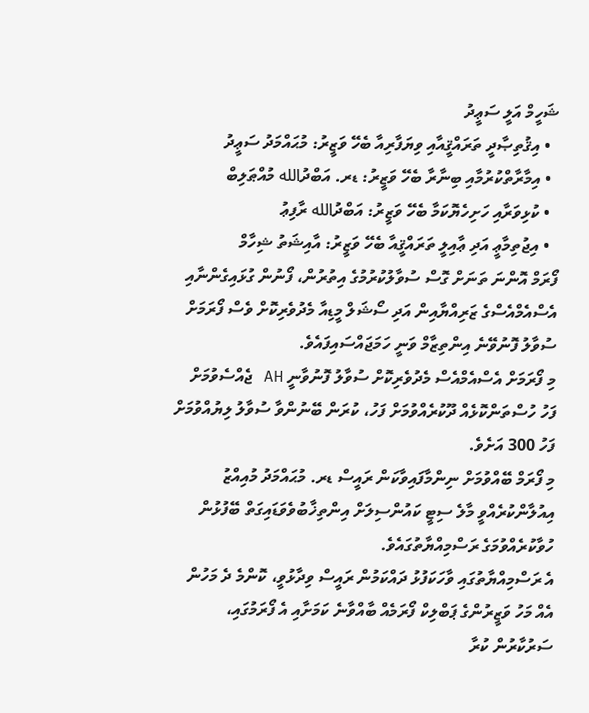ޝަހީމް އަލީ ސަޢީދު
  • އިޤުތިޞާދީ ތަރައްޤީއާއި ވިޔަފާރިއާ ބެހޭ ވަޒީރު: މުޙައްމަދު ސަޢީދު
  • އިމާރާތްކުރުމާއި ބިނާރާ ބެހޭ ވަޒީރު: ޑރ. އަބްދުالله މުއްޠަލިބް
  • ކުޅިވަރާއި ހަށިހެޔޮކަމާ ބެހޭ ވަޒީރު: އަބްދުالله ރާފިޢު
  • އިޖުތިމާޢީ އަދި ޢާއިލީ ތަރައްޤީއާ ބެހޭ ވަޒީރު: އާއިޝަތު ޝިހާމް
ފޯރަމް އޮންނަ ތަނަށް ގޮސް ސުވާލުކުރުމުގެ އިތުރުން، ފޯނުން ގުޅައިގެންނާއި އެސްއެމްއެސްގެ ޒަރިއްޔާއިން އަދި ސޯޝަލް މީޑިއާ މެދުވެރިކޮށް ވެސް ފޯރަމަށް ސުވާލު ފޮނުވޭނެ އިންތިޒާމް ވަނީ ހަމަޖައްސައިފައެވެ.
މި ފޯރަމަށް އެސްއެމްއެސް މެދުވެރިކޮށް ސުވާލު ފޮނުވާނީ AH ޖެއްސެވުމަށް ފަހު ހުސްތަންކޮޅެއް ދޫކުރެއްވުމަށް ފަހު، ކުރަން ބޭނުންވާ ސުވާލު ލިޔުއްވުމަށް ފަހު 300 އަށެވެ.
މި ފޯރަމް ބޭއްވުމަށް ނިންމާފައިވާކަން ރައީސް ޑރ. މުޙައްމަދު މުއިއްޒު އިއުލާންކުރެއްވީ މާލެ ސިޓީ ކައުންސިލަށް އިންތިޚާބުވެވަޑައިގަތް ބޭފުޅުން ހުވާކުރެއްވުމަގެ ރަސްމިއްޔާތުގައެވެ.
އެ ރަސްމިއްޔާތުގައި ވާހަކަފުޅު ދައްކަމުން ރައީސް ވިދާޅުވީ، ކޮންމެ ދެ މަހުން އެއް މަހު ވަޒީރުންގެ ޕަބްލިކް ފޯރަމެއް ބާއްވާނެ ކަމަށާއި އެ ފޯރަމުގައި، ސަރުކާރުން ކުރާ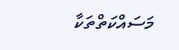މަސައްކަތްތަކާ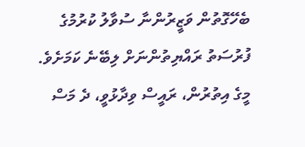ބެހޭގޮތުން ވަޒީރުންނާ ސުވާލު ކުރުމުގެ ފުރުސަތު ރައްޔިތުންނަށް ލިބޭނެ ކަމަށެވެ.
މީގެ އިތުރުން، ރައީސް ވިދާޅުވީ، ދެ މަސް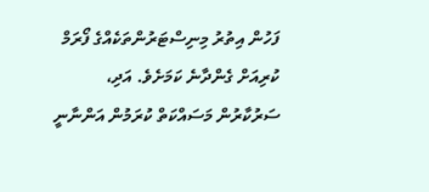ފަހުން އިތުރު މިނިސްޓަރުންތަކެއްގެ ފޯރަމް ކުރިއަށް ގެންދާނެ ކަމަށެވެ. އަދި، ސަރުކާރުން މަސައްކަތް ކުރަމުން އަންނާނީ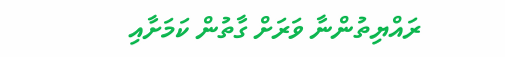ރައްޔިތުންނާ ވަރަށް ގާތުން ކަމަށާއި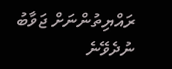ރައްޔިތުންނަށް ޖަވާބު ނުދެވޭނެ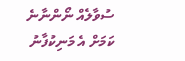ސުވާލެއް ނޯންނާނެ ކަމަށް އެ މަނިކުފާނު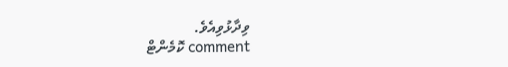ވިދާޅުވިއެވެ.
comment ކޮމެންޓް